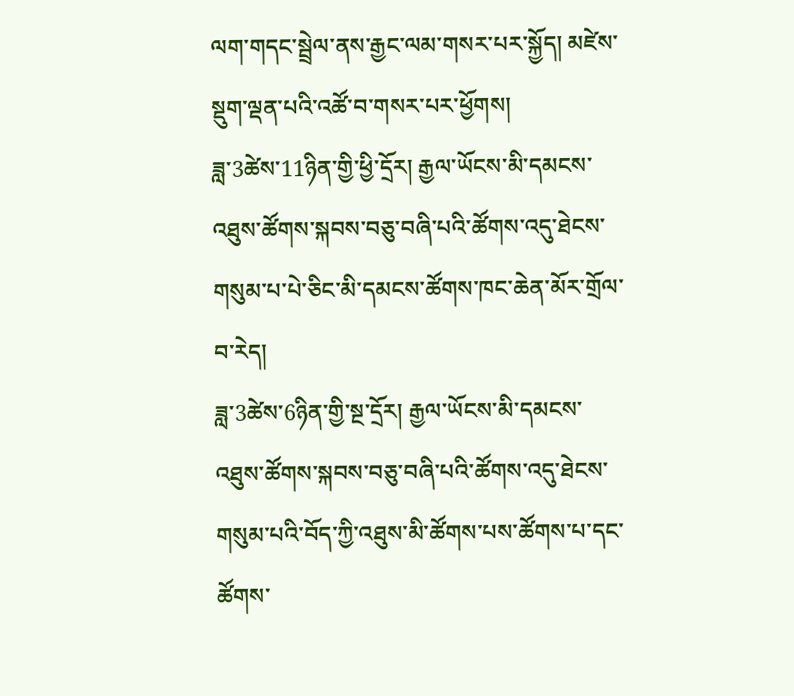ལག་གདང་སྦྲེལ་ནས་རྒྱང་ལམ་གསར་པར་སྐྱོད། མཛེས་སྡུག་ལྡན་པའི་འཚོ་བ་གསར་པར་ཕྱོགས།
ཟླ་3ཚེས་11ཉིན་གྱི་ཕྱི་དྲོར། རྒྱལ་ཡོངས་མི་དམངས་འཐུས་ཚོགས་སྐབས་བཅུ་བཞི་པའི་ཚོགས་འདུ་ཐེངས་གསུམ་པ་པེ་ཅིང་མི་དམངས་ཚོགས་ཁང་ཆེན་མོར་གྲོལ་བ་རེད།
ཟླ་3ཚེས་6ཉིན་གྱི་སྔ་དྲོར། རྒྱལ་ཡོངས་མི་དམངས་འཐུས་ཚོགས་སྐབས་བཅུ་བཞི་པའི་ཚོགས་འདུ་ཐེངས་གསུམ་པའི་བོད་ཀྱི་འཐུས་མི་ཚོགས་པས་ཚོགས་པ་དང་ཚོགས་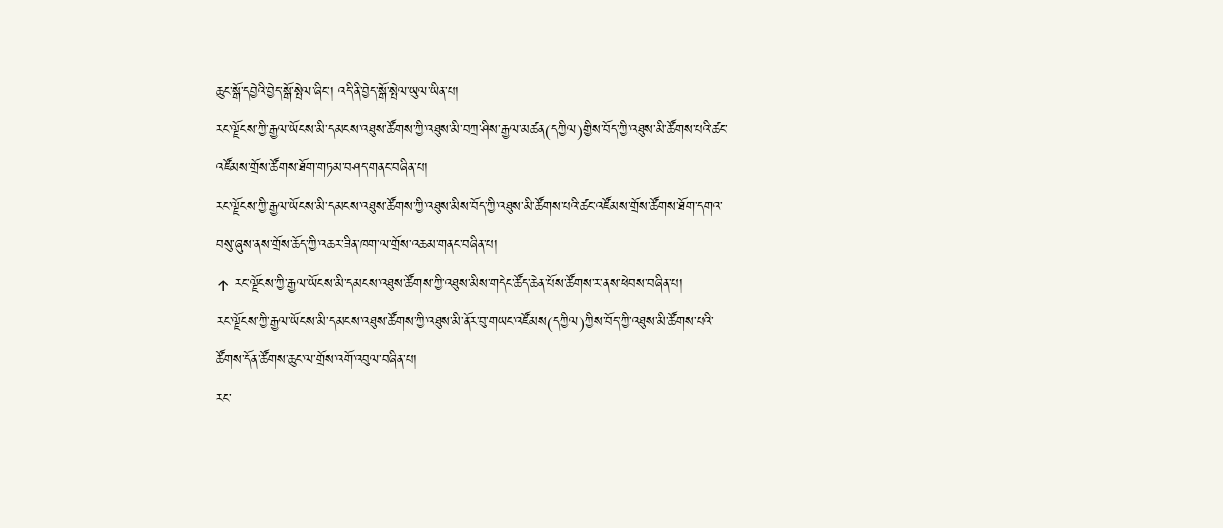ཆུང་སྒོ་དབྱེའི་བྱེད་སྒོ་སྤེལ་ཞིང་། འདི་ནི་བྱེད་སྒོ་སྤེལ་ཡུལ་ཡིན་པ།
རང་ལྗོངས་ཀྱི་རྒྱལ་ཡོངས་མི་དམངས་འཐུས་ཚོགས་ཀྱི་འཐུས་མི་བཀྲ་ཤིས་རྒྱལ་མཚན(དཀྱིལ)གྱིས་བོད་ཀྱི་འཐུས་མི་ཚོགས་པའི་ཚང་འཛོམས་གྲོས་ཚོགས་ཐོག་གཏམ་བཤད་གནང་བཞིན་པ།
རང་ལྗོངས་ཀྱི་རྒྱལ་ཡོངས་མི་དམངས་འཐུས་ཚོགས་ཀྱི་འཐུས་མིས་བོད་ཀྱི་འཐུས་མི་ཚོགས་པའི་ཚང་འཛོམས་གྲོས་ཚོགས་ཐོག་དགའ་བསུ་ཞུས་ནས་གྲོས་ཆོད་ཀྱི་འཆར་ཟིན་ཁག་ལ་གྲོས་འཆམ་གནང་བཞིན་པ།
↑ རང་ལྗོངས་ཀྱི་རྒྱལ་ཡོངས་མི་དམངས་འཐུས་ཚོགས་ཀྱི་འཐུས་མིས་གདེང་ཚོད་ཆེན་པོས་ཚོགས་ར་ནས་ཕེབས་བཞིན་པ།
རང་ལྗོངས་ཀྱི་རྒྱལ་ཡོངས་མི་དམངས་འཐུས་ཚོགས་ཀྱི་འཐུས་མི་ནོར་བུ་གཡང་འཛོམས(དཀྱིལ)ཀྱིས་བོད་ཀྱི་འཐུས་མི་ཚོགས་པའི་ཚོགས་དོན་ཚོགས་ཆུང་ལ་གྲོས་འགོ་འབུལ་བཞིན་པ།
རང་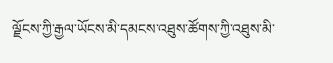ལྗོངས་ཀྱི་རྒྱལ་ཡོངས་མི་དམངས་འཐུས་ཚོགས་ཀྱི་འཐུས་མི་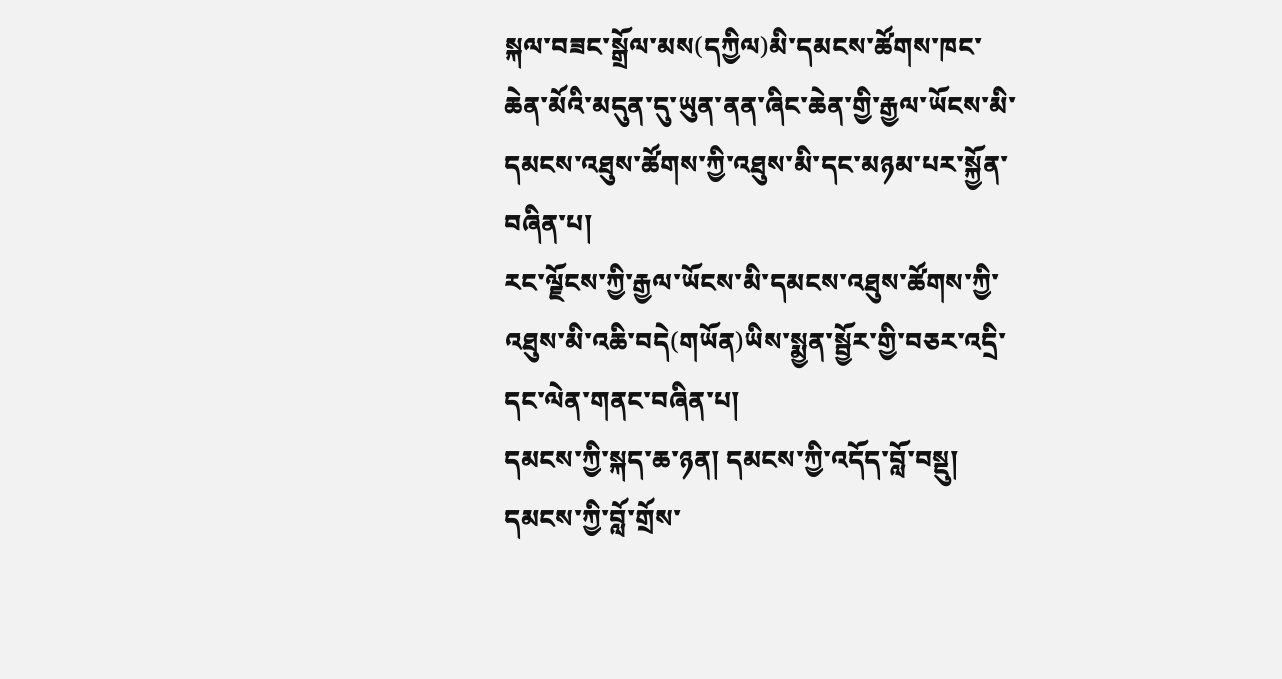སྐལ་བཟང་སྒྲོལ་མས(དཀྱིལ)མི་དམངས་ཚོགས་ཁང་ཆེན་མོའི་མདུན་དུ་ཡུན་ནན་ཞིང་ཆེན་གྱི་རྒྱལ་ཡོངས་མི་དམངས་འཐུས་ཚོགས་ཀྱི་འཐུས་མི་དང་མཉམ་པར་སྐྱོན་བཞིན་པ།
རང་ལྗོངས་ཀྱི་རྒྱལ་ཡོངས་མི་དམངས་འཐུས་ཚོགས་ཀྱི་འཐུས་མི་འཆི་བདེ(གཡོན)ཡིས་སྨྱན་སྦྱོར་གྱི་བཅར་འདྲི་དང་ལེན་གནང་བཞིན་པ།
དམངས་ཀྱི་སྐད་ཆ་ཉན། དམངས་ཀྱི་འདོད་བློ་བསྡུ། དམངས་ཀྱི་བློ་གྲོས་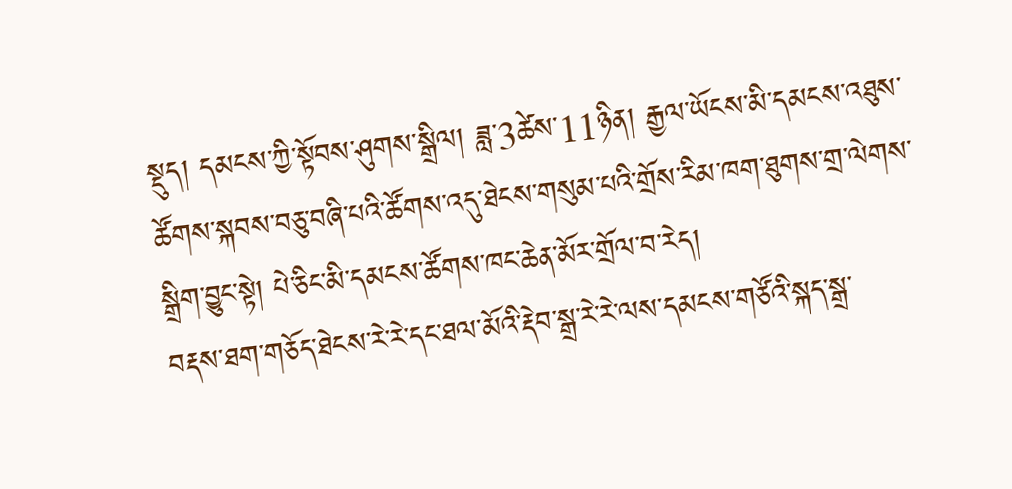སྡུད། དམངས་ཀྱི་སྟོབས་ཤུགས་སྒྲིལ། ཟླ་3ཚེས་11ཉིན། རྒྱལ་ཡོངས་མི་དམངས་འཐུས་ཚོགས་སྐབས་བཅུ་བཞི་པའི་ཚོགས་འདུ་ཐེངས་གསུམ་པའི་གྲོས་རིམ་ཁག་ཐུགས་གྲ་ལེགས་སྒྲིག་བྱུང་སྟེ། པེ་ཅིང་མི་དམངས་ཚོགས་ཁང་ཆེན་མོར་གྲོལ་བ་རེད།
བརྡས་ཐག་གཅོད་ཐེངས་རེ་རེ་དང་ཐལ་མོའི་རྡེབ་སྒྲ་རེ་རེ་ལས་དམངས་གཙོའི་སྐད་སྒྲ་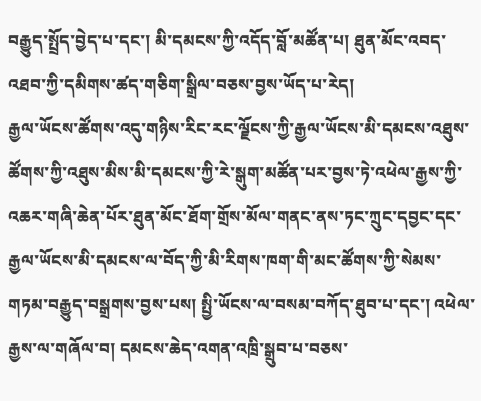བརྒྱུད་སྤྲོད་བྱེད་པ་དང་། མི་དམངས་ཀྱི་འདོད་བློ་མཚོན་པ། ཐུན་མོང་འབད་འཐབ་ཀྱི་དམིགས་ཚད་གཅིག་སྒྲིལ་བཅས་བྱས་ཡོད་པ་རེད།
རྒྱལ་ཡོངས་ཚོགས་འདུ་གཉིས་རིང་རང་ལྗོངས་ཀྱི་རྒྱལ་ཡོངས་མི་དམངས་འཐུས་ཚོགས་ཀྱི་འཐུས་མིས་མི་དམངས་ཀྱི་རེ་སྒུག་མཚོན་པར་བྱས་ཏེ་འཕེལ་རྒྱས་ཀྱི་འཆར་གཞི་ཆེན་པོར་ཐུན་མོང་ཐོག་གྲོས་མོལ་གནང་ནས་ཏང་ཀྲུང་དབྱང་དང་རྒྱལ་ཡོངས་མི་དམངས་ལ་བོད་ཀྱི་མི་རིགས་ཁག་གི་མང་ཚོགས་ཀྱི་སེམས་གཏམ་བརྒྱུད་བསྒྲགས་བྱས་པས། སྤྱི་ཡོངས་ལ་བསམ་བཀོད་ཐུབ་པ་དང་། འཕེལ་རྒྱས་ལ་གཞོལ་བ། དམངས་ཆེད་འགན་འཁྲི་སྒྲུབ་པ་བཅས་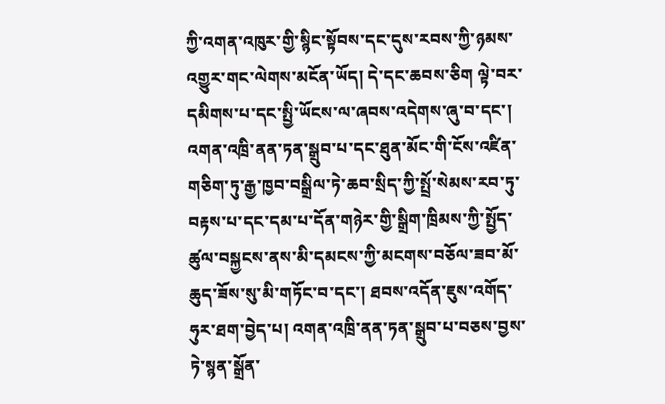ཀྱི་འགན་འཁུར་གྱི་སྙིང་སྟོབས་དང་དུས་རབས་ཀྱི་ཉམས་འགྱུར་གང་ལེགས་མངོན་ཡོད། དེ་དང་ཆབས་ཅིག ལྟེ་བར་དམིགས་པ་དང་སྤྱི་ཡོངས་ལ་ཞབས་འདེགས་ཞུ་བ་དང་། འགན་འཁྲི་ནན་ཏན་སྒྲུབ་པ་དང་ཐུན་མོང་གི་ངོས་འཛིན་གཅིག་ཏུ་རྒྱ་ཁྱབ་བསྒྲིལ་ཏེ་ཆབ་སྲིད་ཀྱི་སྤྲོ་སེམས་རབ་ཏུ་བརྟས་པ་དང་དམ་པ་དོན་གཉེར་གྱི་སྒྲིག་ཁྲིམས་ཀྱི་སྤྱོད་ཚུལ་བསྐྱངས་ནས་མི་དམངས་ཀྱི་མངགས་བཅོལ་ཟབ་མོ་ཆུད་ཟོས་སུ་མི་གཏོང་བ་དང་། ཐབས་འདོན་ཇུས་འགོད་ཧུར་ཐག་བྱེད་པ། འགན་འཁྲི་ནན་ཏན་སྒྲུབ་པ་བཅས་བྱས་ཏེ་སྙན་སྒྲོན་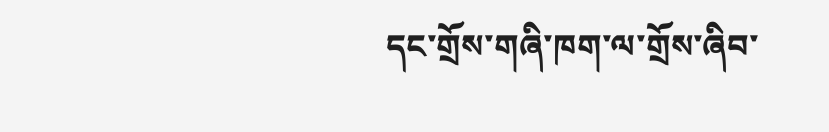དང་གྲོས་གཞི་ཁག་ལ་གྲོས་ཞིབ་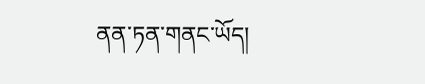ནན་ཏན་གནང་ཡོད།